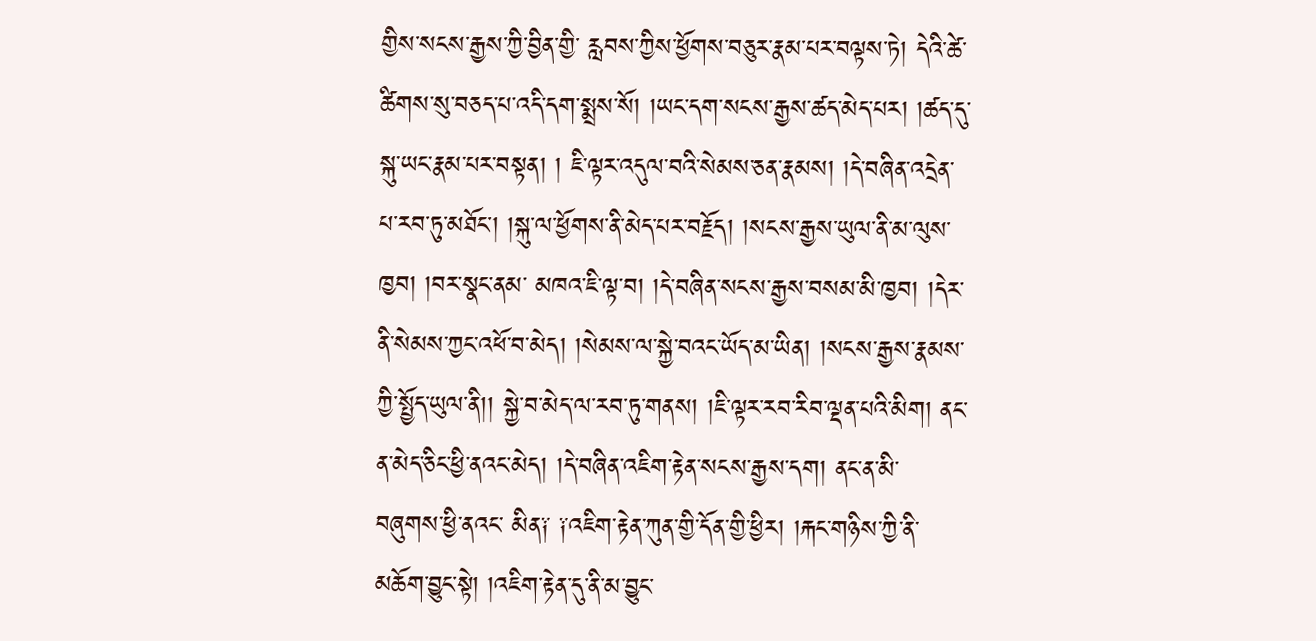གྱིས་སངས་རྒྱས་ཀྱི་བྱིན་གྱི་ རླབས་ཀྱིས་ཕྱོགས་བཅུར་རྣམ་པར་བལྟས་ཏེ། དེའི་ཚེ་ཚིགས་སུ་བཅད་པ་འདི་དག་སྨྲས་སོ། །ཡང་དག་སངས་རྒྱས་ཚད་མེད་པར། །ཚད་དུ་སྐུ་ཡང་རྣམ་པར་བསྟན། ། ཇི་ལྟར་འདུལ་བའི་སེམས་ཅན་རྣམས། །དེ་བཞིན་འདྲེན་པ་རབ་ཏུ་མཐོང་། །སྐུ་ལ་ཕྱོགས་ནི་མེད་པར་བརྗོད། །སངས་རྒྱས་ཡུལ་ནི་མ་ལུས་ཁྱབ། །བར་སྣང་ནམ་ མཁའ་ཇི་ལྟ་བ། །དེ་བཞིན་སངས་རྒྱས་བསམ་མི་ཁྱབ། །དེར་ནི་སེམས་ཀྱང་འཕོ་བ་མེད། །སེམས་ལ་སྐྱེ་བའང་ཡོད་མ་ཡིན། །སངས་རྒྱས་རྣམས་ཀྱི་སྤྱོད་ཡུལ་ནི།། སྐྱེ་བ་མེད་ལ་རབ་ཏུ་གནས། །ཇི་ལྟར་རབ་རིབ་ལྡན་པའི་མིག། ནང་ན་མེད་ཅིང་ཕྱི་ནའང་མེད། །དེ་བཞིན་འཇིག་རྟེན་སངས་རྒྱས་དག། ནང་ན་མི་བཞུགས་ཕྱི་ནའང་ མིན༑ ༑འཇིག་རྟེན་ཀུན་གྱི་དོན་གྱི་ཕྱིར། །རྐང་གཉིས་ཀྱི་ནི་མཆོག་བྱུང་སྟེ། །འཇིག་རྟེན་དུ་ནི་མ་བྱུང་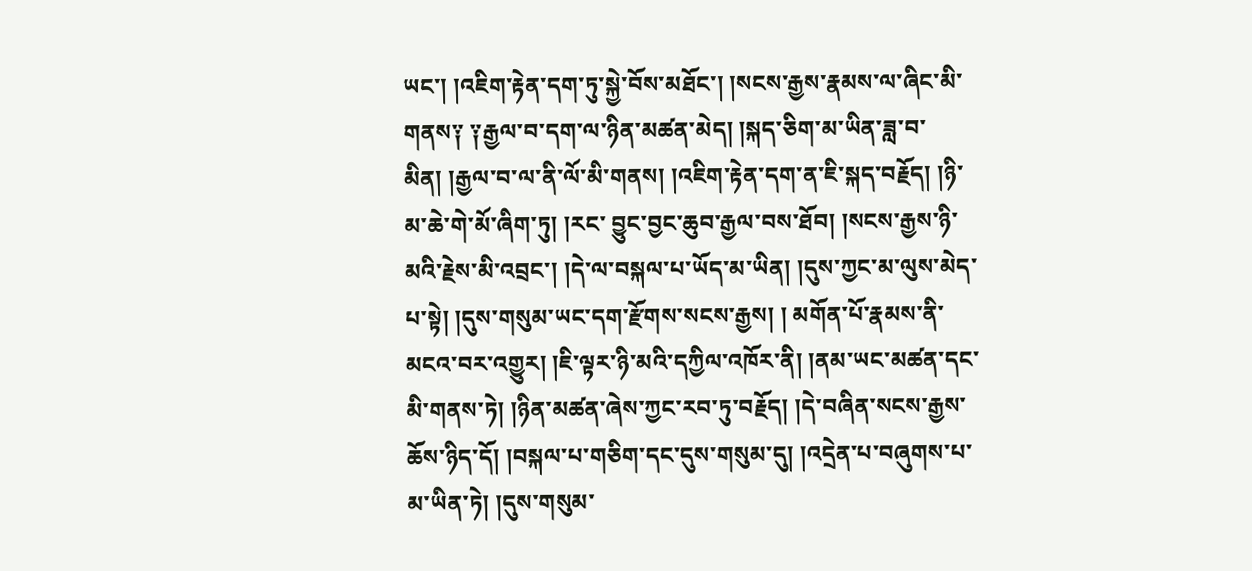ཡང་། །འཇིག་རྟེན་དག་ཏུ་སྐྱེ་བོས་མཐོང་། །སངས་རྒྱས་རྣམས་ལ་ཞིང་མི་ གནས༑ ༑རྒྱལ་བ་དག་ལ་ཉིན་མཚན་མེད། །སྐད་ཅིག་མ་ཡིན་ཟླ་བ་མིན། །རྒྱལ་བ་ལ་ནི་ལོ་མི་གནས། །འཇིག་རྟེན་དག་ན་ཇི་སྐད་བརྗོད། །ཉི་མ་ཆེ་གེ་མོ་ཞིག་ཏུ། །རང་ བྱུང་བྱང་ཆུབ་རྒྱལ་བས་ཐོབ། །སངས་རྒྱས་ཉི་མའི་རྗེས་མི་འབྲང་། །དེ་ལ་བསྐལ་པ་ཡོད་མ་ཡིན། །དུས་ཀྱང་མ་ལུས་མེད་པ་སྟེ། །དུས་གསུམ་ཡང་དག་རྫོགས་སངས་རྒྱས། ། མགོན་པོ་རྣམས་ནི་མངའ་བར་འགྱུར། །ཇི་ལྟར་ཉི་མའི་དཀྱིལ་འཁོར་ནི། །ནམ་ཡང་མཚན་དང་མི་གནས་ཏེ། །ཉིན་མཚན་ཞེས་ཀྱང་རབ་ཏུ་བརྗོད། །དེ་བཞིན་སངས་རྒྱས་ ཆོས་ཉིད་དོ། །བསྐལ་པ་གཅིག་དང་དུས་གསུམ་དུ། །འདྲེན་པ་བཞུགས་པ་མ་ཡིན་ཏེ། །དུས་གསུམ་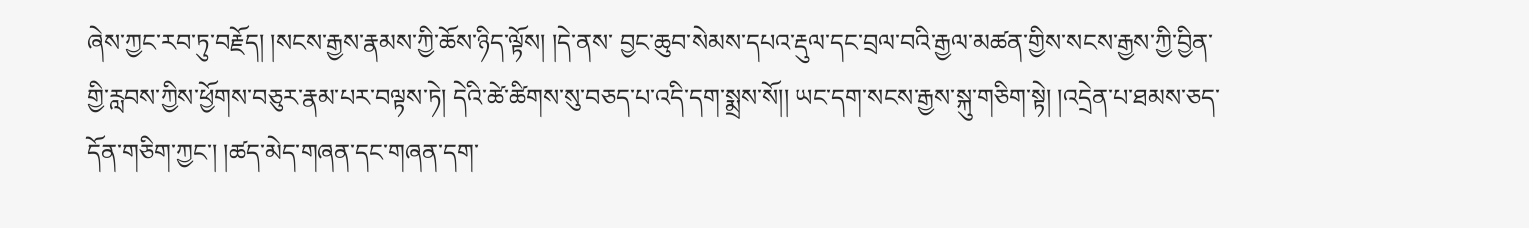ཞེས་ཀྱང་རབ་ཏུ་བརྗོད། །སངས་རྒྱས་རྣམས་ཀྱི་ཆོས་ཉིད་ལྟོས། །དེ་ནས་ བྱང་ཆུབ་སེམས་དཔའ་རྡུལ་དང་བྲལ་བའི་རྒྱལ་མཚན་གྱིས་སངས་རྒྱས་ཀྱི་བྱིན་གྱི་རླབས་ཀྱིས་ཕྱོགས་བཅུར་རྣམ་པར་བལྟས་ཏེ། དེའི་ཚེ་ཚིགས་སུ་བཅད་པ་འདི་དག་སྨྲས་སོ།། ཡང་དག་སངས་རྒྱས་སྐུ་གཅིག་སྟེ། །འདྲེན་པ་ཐམས་ཅད་དོན་གཅིག་ཀྱང་། །ཚད་མེད་གཞན་དང་གཞན་དག་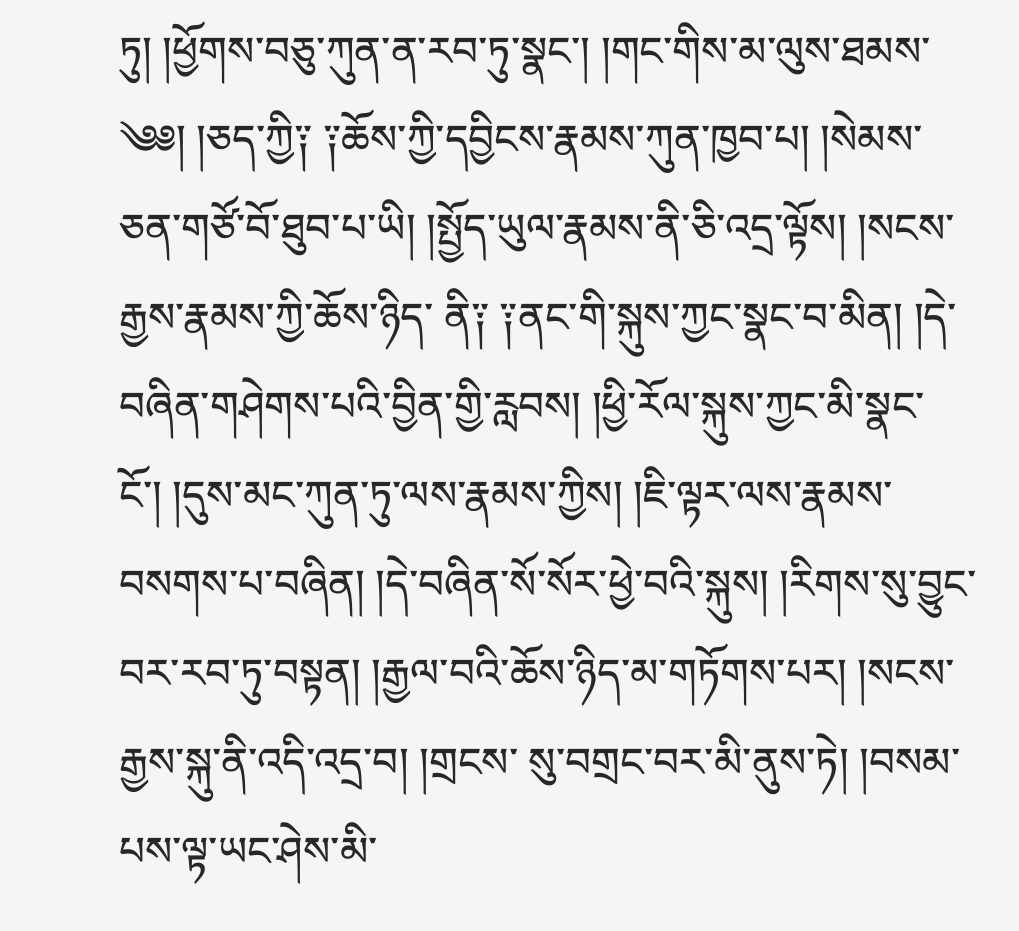ཏུ། །ཕྱོགས་བཅུ་ཀུན་ན་རབ་ཏུ་སྣང་། །གང་གིས་མ་ལུས་ཐམས་ ༄༅། །ཅད་ཀྱི༑ ༑ཆོས་ཀྱི་དབྱིངས་རྣམས་ཀུན་ཁྱབ་པ། །སེམས་ཅན་གཙོ་བོ་ཐུབ་པ་ཡི། །སྤྱོད་ཡུལ་རྣམས་ནི་ཅི་འདྲ་ལྟོས། །སངས་རྒྱས་རྣམས་ཀྱི་ཆོས་ཉིད་ ནི༑ ༑ནང་གི་སྐུས་ཀྱང་སྣང་བ་མིན། །དེ་བཞིན་གཤེགས་པའི་བྱིན་གྱི་རླབས། །ཕྱི་རོལ་སྐུས་ཀྱང་མི་སྣང་ངོ་། །དུས་མང་ཀུན་ཏུ་ལས་རྣམས་ཀྱིས། །ཇི་ལྟར་ལས་རྣམས་ བསགས་པ་བཞིན། །དེ་བཞིན་སོ་སོར་ཕྱེ་བའི་སྐུས། །རིགས་སུ་བྱུང་བར་རབ་ཏུ་བསྟན། །རྒྱལ་བའི་ཆོས་ཉིད་མ་གཏོགས་པར། །སངས་རྒྱས་སྐུ་ནི་འདི་འདྲ་བ། །གྲངས་ སུ་བགྲང་བར་མི་ནུས་ཏེ། །བསམ་པས་ལྟ་ཡང་ཤེས་མི་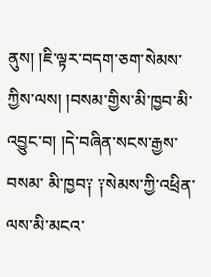ནུས། །ཇི་ལྟར་བདག་ཅག་སེམས་ཀྱིས་ལས། །བསམ་གྱིས་མི་ཁྱབ་མི་འབྱུང་བ། །དེ་བཞིན་སངས་རྒྱས་བསམ་ མི་ཁྱབ༑ ༑སེམས་ཀྱི་འཕྲིན་ལས་མི་མངའ་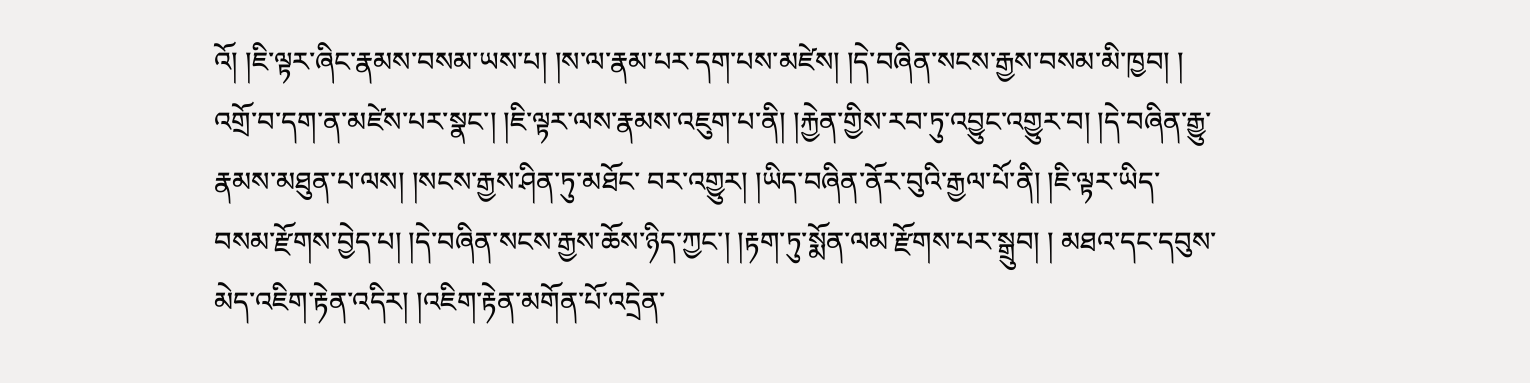འོ། །ཇི་ལྟར་ཞིང་རྣམས་བསམ་ཡས་པ། །ས་ལ་རྣམ་པར་དག་པས་མཛེས། །དེ་བཞིན་སངས་རྒྱས་བསམ་མི་ཁྱབ། ། འགྲོ་བ་དག་ན་མཛེས་པར་སྣང་། །ཇི་ལྟར་ལས་རྣམས་འཇུག་པ་ནི། །རྐྱེན་གྱིས་རབ་ཏུ་འབྱུང་འགྱུར་བ། །དེ་བཞིན་རྒྱུ་རྣམས་མཐུན་པ་ལས། །སངས་རྒྱས་ཤིན་ཏུ་མཐོང་ བར་འགྱུར། །ཡིད་བཞིན་ནོར་བུའི་རྒྱལ་པོ་ནི། །ཇི་ལྟར་ཡིད་བསམ་རྫོགས་བྱེད་པ། །དེ་བཞིན་སངས་རྒྱས་ཆོས་ཉིད་ཀྱང་། །རྟག་ཏུ་སྨོན་ལམ་རྫོགས་པར་སྒྲུབ། ། མཐའ་དང་དབུས་མེད་འཇིག་རྟེན་འདིར། །འཇིག་རྟེན་མགོན་པོ་འདྲེན་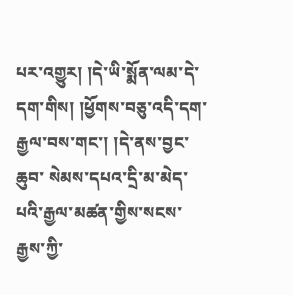པར་འགྱུར། །དེ་ཡི་སྨོན་ལམ་དེ་དག་གིས། །ཕྱོགས་བཅུ་འདི་དག་རྒྱལ་བས་གང་། །དེ་ནས་བྱང་ཆུབ་ སེམས་དཔའ་དྲི་མ་མེད་པའི་རྒྱལ་མཚན་གྱིས་སངས་རྒྱས་ཀྱི་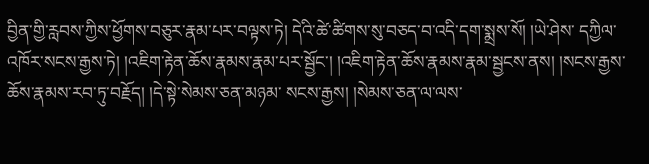བྱིན་གྱི་རླབས་ཀྱིས་ཕྱོགས་བཅུར་རྣམ་པར་བལྟས་ཏེ། དེའི་ཚེ་ཚིགས་སུ་བཅད་བ་འདི་དག་སྨྲས་སོ། །ཡེ་ཤེས་ དཀྱིལ་འཁོར་སངས་རྒྱས་ཏེ། །འཇིག་རྟེན་ཆོས་རྣམས་རྣམ་པར་སྦྱོང་། །འཇིག་རྟེན་ཆོས་རྣམས་རྣམ་སྦྱངས་ནས། །སངས་རྒྱས་ཆོས་རྣམས་རབ་ཏུ་བརྗོད། །དེ་སྟེ་སེམས་ཅན་མཉམ་ སངས་རྒྱས། །སེམས་ཅན་ལ་ལས་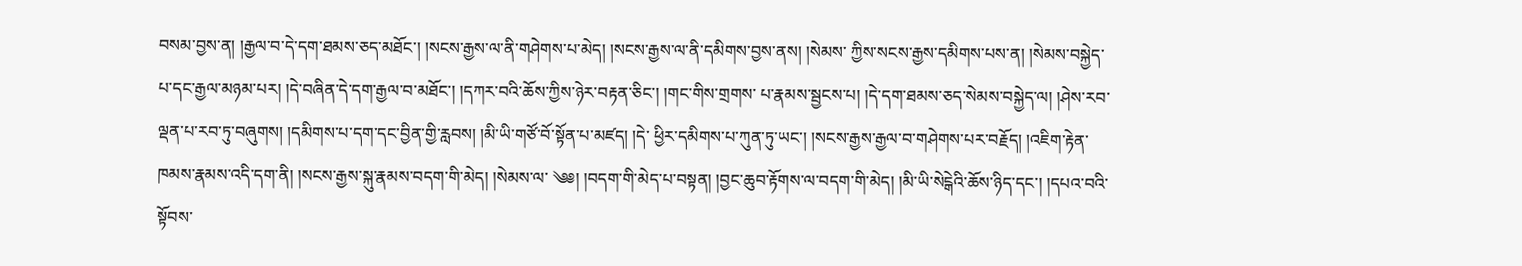བསམ་བྱས་ན། །རྒྱལ་བ་དེ་དག་ཐམས་ཅད་མཐོང་། །སངས་རྒྱས་ལ་ནི་གཤེགས་པ་མེད། །སངས་རྒྱས་ལ་ནི་དམིགས་བྱས་ནས། །སེམས་ ཀྱིས་སངས་རྒྱས་དམིགས་པས་ན། །སེམས་བསྐྱེད་པ་དང་རྒྱལ་མཉམ་པར། །དེ་བཞིན་དེ་དག་རྒྱལ་བ་མཐོང་། །དཀར་བའི་ཆོས་ཀྱིས་ཉེར་བརྟན་ཅིང་། །གང་གིས་གྲགས་ པ་རྣམས་སྦྱངས་པ། །དེ་དག་ཐམས་ཅད་སེམས་བསྐྱེད་ལ། །ཤེས་རབ་ལྡན་པ་རབ་ཏུ་བཞུགས། །དམིགས་པ་དག་དང་བྱིན་གྱི་རླབས། །མི་ཡི་གཙོ་བོ་སྟོན་པ་མཛད། །དེ་ ཕྱིར་དམིགས་པ་ཀུན་ཏུ་ཡང་། །སངས་རྒྱས་རྒྱལ་བ་གཤེགས་པར་བརྗོད། །འཇིག་རྟེན་ཁམས་རྣམས་འདི་དག་ནི། །སངས་རྒྱས་སྐུ་རྣམས་བདག་གི་མེད། །སེམས་ལ་ ༄༅། །བདག་གི་མེད་པ་བསྟན། །བྱང་ཆུབ་རྟོགས་ལ་བདག་གི་མེད། །མི་ཡི་སེངྒེའི་ཆོས་ཉིད་དང་། །དཔའ་བའི་སྟོབས་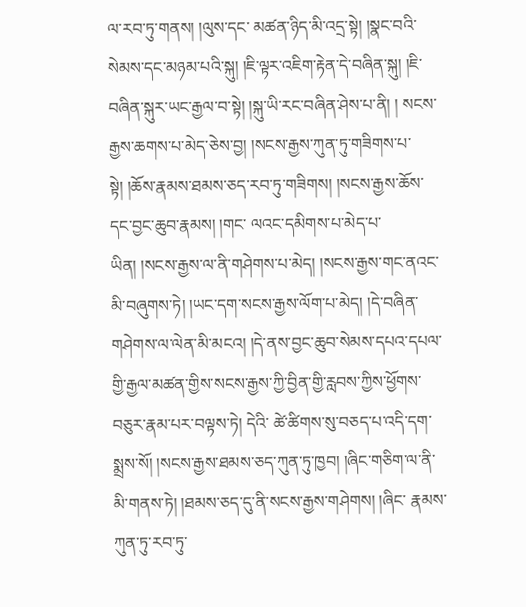ལ་རབ་ཏུ་གནས། །ལུས་དང་ མཚན་ཉིད་མི་འདྲ་སྟེ། །སྣང་བའི་སེམས་དང་མཉམ་པའི་སྐུ། །ཇི་ལྟར་འཇིག་རྟེན་དེ་བཞིན་སྐུ། །ཇི་བཞིན་སྐུར་ཡང་རྒྱལ་བ་སྟེ། །སྐུ་ཡི་རང་བཞིན་ཤེས་པ་ནི། ། སངས་རྒྱས་ཆགས་པ་མེད་ཅེས་བྱ། །སངས་རྒྱས་ཀུན་ཏུ་གཟིགས་པ་སྟེ། །ཆོས་རྣམས་ཐམས་ཅད་རབ་ཏུ་གཟིགས། །སངས་རྒྱས་ཆོས་དང་བྱང་ཆུབ་རྣམས། །གང་ ལའང་དམིགས་པ་མེད་པ་ཡིན། །སངས་རྒྱས་ལ་ནི་གཤེགས་པ་མེད། །སངས་རྒྱས་གང་ནའང་མི་བཞུགས་ཏེ། །ཡང་དག་སངས་རྒྱས་ལོག་པ་མེད། །དེ་བཞིན་ གཤེགས་ལ་ལེན་མི་མངའ། །དེ་ནས་བྱང་ཆུབ་སེམས་དཔའ་དཔལ་གྱི་རྒྱལ་མཚན་གྱིས་སངས་རྒྱས་ཀྱི་བྱིན་གྱི་རླབས་ཀྱིས་ཕྱོགས་བཅུར་རྣམ་པར་བལྟས་ཏེ། དེའི་ ཚེ་ཚིགས་སུ་བཅད་པ་འདི་དག་སྨྲས་སོ། །སངས་རྒྱས་ཐམས་ཅད་ཀུན་ཏུ་ཁྱབ། །ཞིང་གཅིག་ལ་ནི་མི་གནས་ཏེ། །ཐམས་ཅད་དུ་ནི་སངས་རྒྱས་གཤེགས། །ཞིང་ རྣམས་ཀུན་ཏུ་རབ་ཏུ་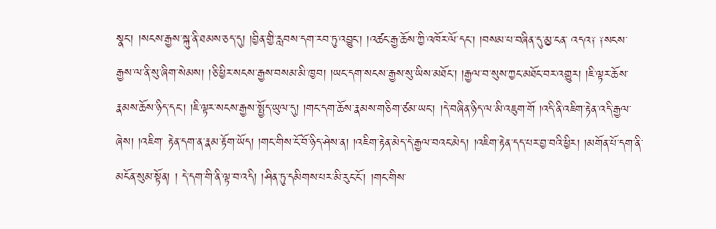སྣང་། །སངས་རྒྱས་སྐུ་ནི་ཐམས་ཅད་དུ། །བྱིན་གྱི་རླབས་དག་རབ་ཏུ་འབྱུང་། །འཚང་རྒྱ་ཆོས་ཀྱི་འཁོར་ལོ་དང་། །བསམ་པ་བཞིན་དུ་མྱ་ངན་ འདའ༑ ༑སངས་རྒྱས་ལ་ནི་སུ་ཞིག་སེམས། །ཅི་ཕྱིར་སངས་རྒྱས་བསམ་མི་ཁྱབ། །ཡང་དག་སངས་རྒྱས་སུ་ཡིས་མཐོང་། །རྒྱལ་བ་སུས་ཀྱང་མཐོང་བར་འགྱུར། །ཇི་ལྟར་ཆོས་ རྣམས་ཆོས་ཉིད་དང་། །ཇི་ལྟར་སངས་རྒྱས་སྤྱོད་ཡུལ་དུ། །གང་དག་ཆོས་རྣམས་གཅིག་ཙམ་ཡང་། །དེ་བཞིན་ཉིད་ལ་མི་འཇུག་གོ །འདི་ནི་འཇིག་རྟེན་འདི་རྒྱལ་ཞེས། །འཇིག་ རྟེན་དག་ན་རྣམ་རྟོག་ཡོད། །གང་གིས་ངོ་བོ་ཉིད་ཤེས་ན། །འཇིག་རྟེན་མེད་དེ་རྒྱལ་བའང་མེད། །འཇིག་རྟེན་དད་པར་བྱ་བའི་ཕྱིར། །མགོན་པོ་དག་ནི་མངོན་སུམ་སྟོན། ། དེ་དག་གི་ནི་ལྟ་བ་འདི། །ཤིན་ཏུ་དམིགས་པར་མི་རུང་ངོ་། །གང་གིས་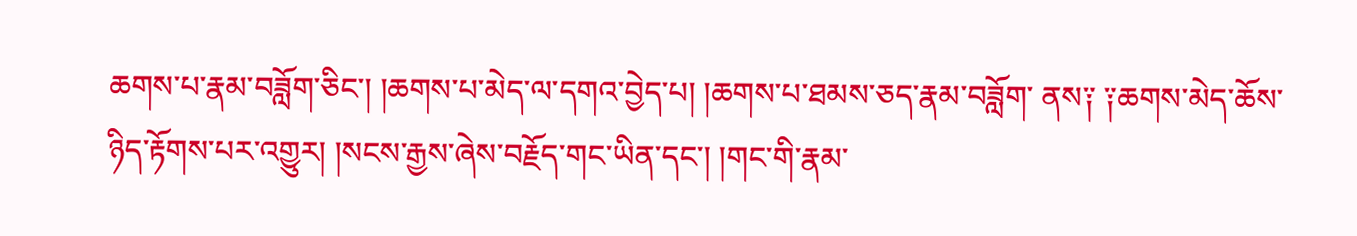ཆགས་པ་རྣམ་བཟློག་ཅིང་། །ཆགས་པ་མེད་ལ་དགའ་བྱེད་པ། །ཆགས་པ་ཐམས་ཅད་རྣམ་བཟློག་ ནས༑ ༑ཆགས་མེད་ཆོས་ཉིད་རྟོགས་པར་འགྱུར། །སངས་རྒྱས་ཞེས་བརྗོད་གང་ཡིན་དང་། །གང་གི་རྣམ་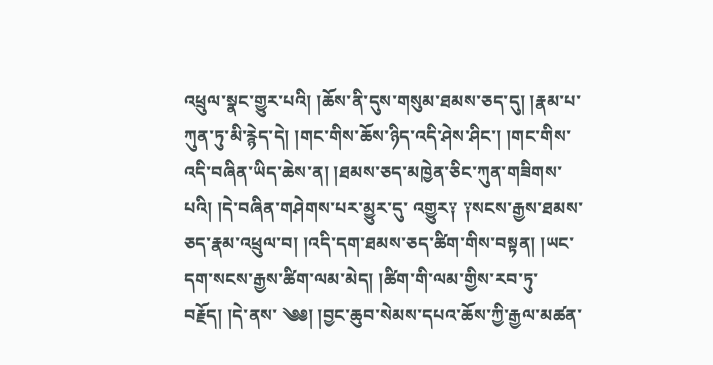འཕྲུལ་སྣང་གྱུར་པའི། །ཆོས་ནི་དུས་གསུམ་ཐམས་ཅད་དུ། །རྣམ་པ་ ཀུན་ཏུ་མི་རྙེད་དེ། །གང་གིས་ཆོས་ཉིད་འདི་ཤེས་ཤིང་། །གང་གིས་འདི་བཞིན་ཡིད་ཆེས་ན། །ཐམས་ཅད་མཁྱེན་ཅིང་ཀུན་གཟིགས་པའི། །དེ་བཞིན་གཤེགས་པར་མྱུར་དུ་ འགྱུར༑ ༑སངས་རྒྱས་ཐམས་ཅད་རྣམ་འཕྲུལ་བ། །འདི་དག་ཐམས་ཅད་ཚིག་གིས་བསྟན། །ཡང་དག་སངས་རྒྱས་ཚིག་ལམ་མེད། །ཚིག་གི་ལམ་གྱིས་རབ་ཏུ་བརྗོད། །དེ་ནས་ ༄༅། །བྱང་ཆུབ་སེམས་དཔའ་ཆོས་ཀྱི་རྒྱལ་མཚན་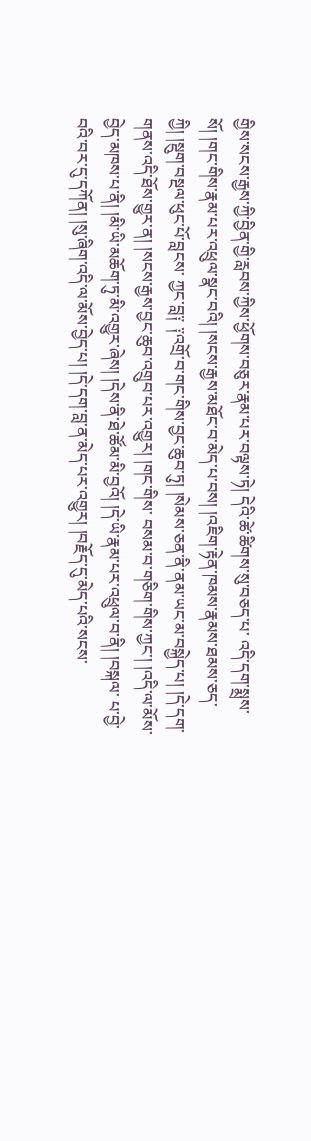གྱིས་སངས་རྒྱས་ཀྱི་བྱིན་གྱི་རླབས་ཀྱིས་ཕྱོགས་བཅུར་རྣམ་པར་བལྟས་ཏེ། དེའི་ཚེ་ཚིགས་སུ་བཅད་པ་ འདི་དག་སྨྲས་སོ། །གང་གིས་རྣམ་པར་འཕྲུལ་སྣང་བའི། །སངས་རྒྱས་མཐོང་བ་མེད་པ་བས། །འཇིག་རྟེན་ཁམས་རྣམས་ཐམས་ཅད་ཀྱི། །སྡུག་བསྔལ་ཕུང་པོ་བླངས་ ཀྱང་བླ༑ ༑འགྲོ་བ་གང་གིས་བྱང་ཆུབ་ཏུ། །སེམས་ཅན་ནི་ནམ་ཡང་མ་བསྐྱེད་པ། །དེ་དག་གནས་འདི་ཐོས་གྱུར་ན། །སངས་རྒྱས་བྱང་ཆུབ་འགྲུབ་པར་འགྱུར། །གང་གིས་ བསམ་བ་གཅིག་གིས་ཀྱང་། །འདི་ལ་མོས་བྱེད་མཁས་པ་ནི། །མི་ཡི་མཆོག་ཏུ་མི་འགྱུར་ཞེས། །དེས་ནི་ཐེ་ཚོམ་མི་བྱའོ། །དེ་ཡི་རྣམ་པར་འཕྲུལ་བ་ནི། །བསྐལ་ པ་བྱེ་བའི་བར་དུ་དཀོན། །སུ་ཞིག་འདི་ལ་མོས་བྱེད་པ། །དེ་དག་བླ་ན་མེད་པར་འགྱུར། །བརྗོད་དུ་མེད་པའི་སངས་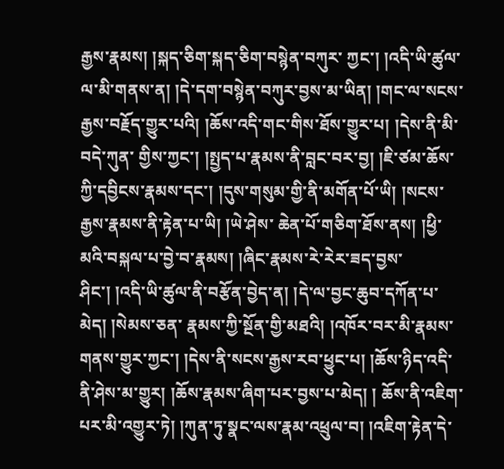རྒྱས་རྣམས། །སྐད་ཅིག་སྐད་ཅིག་བསྙེན་བཀུར་ ཀྱང་། །འདི་ཡི་ཚུལ་ལ་མི་གནས་ན། །དེ་དག་བསྙེན་བཀུར་བྱས་མ་ཡིན། །གང་ལ་སངས་རྒྱས་བརྗོད་གྱུར་པའི། །ཆོས་འདི་གང་གིས་ཐོས་གྱུར་པ། །དེས་ནི་མི་བདེ་ཀུན་ གྱིས་ཀྱང་། །སྤྱད་པ་རྣམས་ནི་བླང་བར་བྱ། །ཇི་ཙམ་ཆོས་ཀྱི་དབྱིངས་རྣམས་དང་། །དུས་གསུམ་གྱི་ནི་མགོན་པོ་ཡི། །སངས་རྒྱས་རྣམས་ནི་རྟེན་པ་ཡི། །ཡེ་ཤེས་ ཆེན་པོ་གཅིག་ཐོས་ནས། །ཕྱི་མའི་བསྐལ་པ་བྱེ་བ་རྣམས། །ཞིང་རྣམས་རེ་རེར་ཟད་བྱས་ཤིང་། །འདི་ཡི་ཚུལ་ནི་བརྩོན་བྱེད་ན། །དེ་ལ་བྱང་ཆུབ་དཀོན་པ་མེད། །སེམས་ཅན་ རྣམས་ཀྱི་སྔོན་གྱི་མཐའི། །འཁོར་བར་མི་རྣམས་གནས་གྱུར་ཀྱང་། །དེས་ནི་སངས་རྒྱས་རབ་ཕྱུང་པ། །ཆོས་ཉིད་འདི་ནི་ཤེས་མ་གྱུར། །ཆོས་རྣམས་ཞིག་པར་བྱས་པ་མེད། ། ཆོས་ནི་འཇིག་པར་མི་འགྱུར་ཏེ། །ཀུན་ཏུ་སྣང་ལས་རྣམ་འཕྲུལ་བ། །འཇིག་རྟེན་དེ་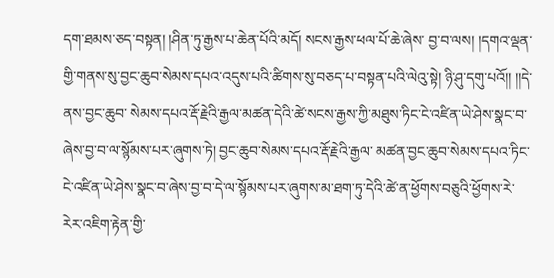དག་ཐམས་ཅད་བསྟན། །ཤིན་ཏུ་རྒྱས་པ་ཆེན་པོའི་མདོ། སངས་རྒྱས་ཕལ་པོ་ཆེ་ཞེས་ བྱ་བ་ལས། །དགའ་ལྡན་གྱི་གནས་སུ་བྱང་ཆུབ་སེམས་དཔའ་འདུས་པའི་ཚིགས་སུ་བཅད་པ་བསྟན་པའི་ལེའུ་སྟེ། ཉི་ཤུ་དགུ་པའོ།། །།དེ་ནས་བྱང་ཆུབ་ སེམས་དཔའ་རྡོ་རྗེའི་རྒྱལ་མཚན་དེའི་ཚེ་སངས་རྒྱས་ཀྱི་མཐུས་ཏིང་ངེ་འཛིན་ཡེ་ཤེས་སྣང་བ་ཞེས་བྱ་བ་ལ་སྙོམས་པར་ཞུགས་ཏེ། བྱང་ཆུབ་སེམས་དཔའ་རྡོ་རྗེའི་རྒྱལ་ མཚན་བྱང་ཆུབ་སེམས་དཔའ་ཏིང་ངེ་འཛིན་ཡེ་ཤེས་སྣང་བ་ཞེས་བྱ་བ་དེ་ལ་སྙོམས་པར་ཞུགས་མ་ཐག་ཏུ་དེའི་ཚེ་ན་ཕྱོགས་བཅུའི་ཕྱོགས་རེ་རེར་འཇིག་རྟེན་གྱི་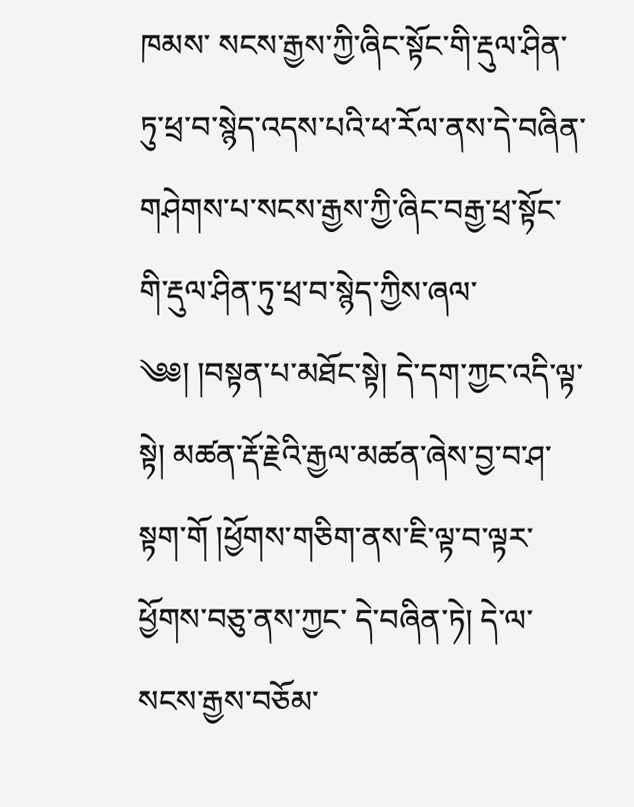ཁམས་ སངས་རྒྱས་ཀྱི་ཞིང་སྟོང་གི་རྡུལ་ཤིན་ཏུ་ཕྲ་བ་སྙེད་འདས་པའི་ཕ་རོལ་ནས་དེ་བཞིན་གཤེགས་པ་སངས་རྒྱས་ཀྱི་ཞིང་བརྒྱ་ཕྲ་སྟོང་གི་རྡུལ་ཤིན་ཏུ་ཕྲ་བ་སྙེད་ཀྱིས་ཞལ་ ༄༅། །བསྟན་པ་མཐོང་སྟེ། དེ་དག་ཀྱང་འདི་ལྟ་སྟེ། མཚན་རྡོ་རྗེའི་རྒྱལ་མཚན་ཞེས་བྱ་བ་ཤ་སྟག་གོ །ཕྱོགས་གཅིག་ནས་ཇི་ལྟ་བ་ལྟར་ཕྱོགས་བཅུ་ནས་ཀྱང་ དེ་བཞིན་ཏེ། དེ་ལ་སངས་རྒྱས་བཅོམ་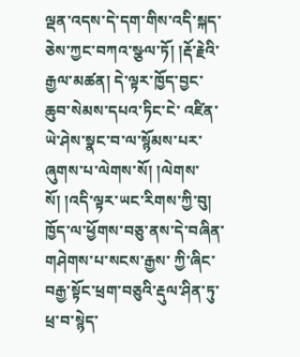ལྡན་འདས་དེ་དག་གིས་འདི་སྐད་ཅེས་ཀྱང་བཀའ་སྩལ་ཏོ། །རྡོ་རྗེའི་རྒྱལ་མཚན། དེ་ལྟར་ཁྱོད་བྱང་ཆུབ་སེམས་དཔའ་ཏིང་ངེ་ འཛིན་ཡེ་ཤེས་སྣང་བ་ལ་སྙོམས་པར་ཞུགས་པ་ལེགས་སོ། །ལེགས་སོ། །འདི་ལྟར་ཡང་རིགས་ཀྱི་བུ། ཁྱོད་ལ་ཕྱོགས་བཅུ་ནས་དེ་བཞིན་གཤེགས་པ་སངས་རྒྱས་ ཀྱི་ཞིང་བརྒྱ་སྟོང་ཕྲག་བཅུའི་རྡུལ་ཤིན་ཏུ་ཕྲ་བ་སྙེད་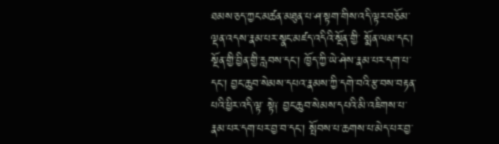ཐམས་ཅད་ཀྱང་མཚན་མཐུན་པ་ཤ་སྟག་གིས་འདི་ལྟར་བཅོམ་ལྡན་འདས་རྣམ་པར་སྣང་མཛད་འདིའི་སྔོན་གྱི་ སྨོན་ལམ་དང་། སྔོན་གྱི་བྱིན་གྱི་རླབས་དང་། ཁྱོད་ཀྱི་ཡེ་ཤེས་རྣམ་པར་དག་པ་དང་། བྱང་ཆུབ་སེམས་དཔའ་རྣམས་ཀྱི་དགེ་བའི་རྩ་བས་བརྟན་པའི་ཕྱིར་འདི་ལྟ་ སྟེ༑ བྱང་ཆུབ་སེམས་དཔའི་མི་འཇིགས་པ་རྣམ་པར་དག་པར་བྱ་བ་དང་། སྤོབས་པ་ཆགས་པ་མེད་པར་བྱ་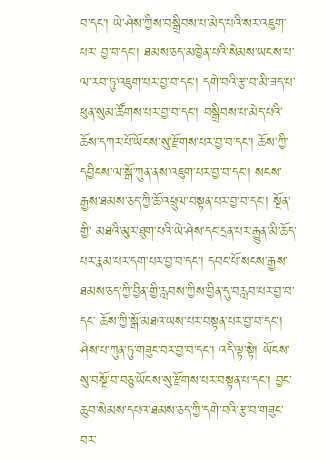བ་དང་། ཡེ་ཤེས་ཀྱིས་བསྒྲིབས་པ་མེད་པའི་སར་འཇུག་པར་ བྱ་བ་དང་། ཐམས་ཅད་མཁྱེན་པའི་སེམས་ཡངས་པ་ལ་རབ་ཏུ་འཇུག་པར་བྱ་བ་དང་། དགེ་བའི་རྩ་བ་མི་ཟད་པ་ཕུན་སུམ་ཚོགས་པར་བྱ་བ་དང་། བསྒྲིབས་པ་མེད་པའི་ ཆོས་དཀར་པོ་ཡོངས་སུ་རྫོགས་པར་བྱ་བ་དང་། ཆོས་ཀྱི་དབྱིངས་ལ་སྒོ་ཀུན་ནས་འཇུག་པར་བྱ་བ་དང་། སངས་རྒྱས་ཐམས་ཅད་ཀྱི་ཆོ་འཕྲུལ་བསྟན་པར་བྱ་བ་དང་། སྔོན་གྱི་ མཐའི་མུར་ཐུག་པའི་ཡེ་ཤེས་དང་དྲན་པར་རྒྱུན་མི་ཆོད་པར་རྣམ་པར་དག་པར་བྱ་བ་དང་། དབང་པོ་སངས་རྒྱས་ཐམས་ཅད་ཀྱི་བྱིན་གྱི་རླབས་ཀྱིས་བྱིན་དུ་བརླབ་པར་བྱ་བ་དང་ ཆོས་ཀྱི་སྒོ་མཐའ་ཡས་པར་བསྟན་པར་བྱ་བ་དང་། ཤེས་པ་ཀུན་ཏུ་གཟུང་བར་བྱ་བ་དང་། འདི་ལྟ་སྟེ། ཡོངས་སུ་བསྔོ་བ་བཅུ་ཡོངས་སུ་རྫོགས་པར་བསྟན་པ་དང་། བྱང་ ཆུབ་སེམས་དཔའ་ཐམས་ཅད་ཀྱི་དགེ་བའི་རྩ་བ་གཟུང་བར་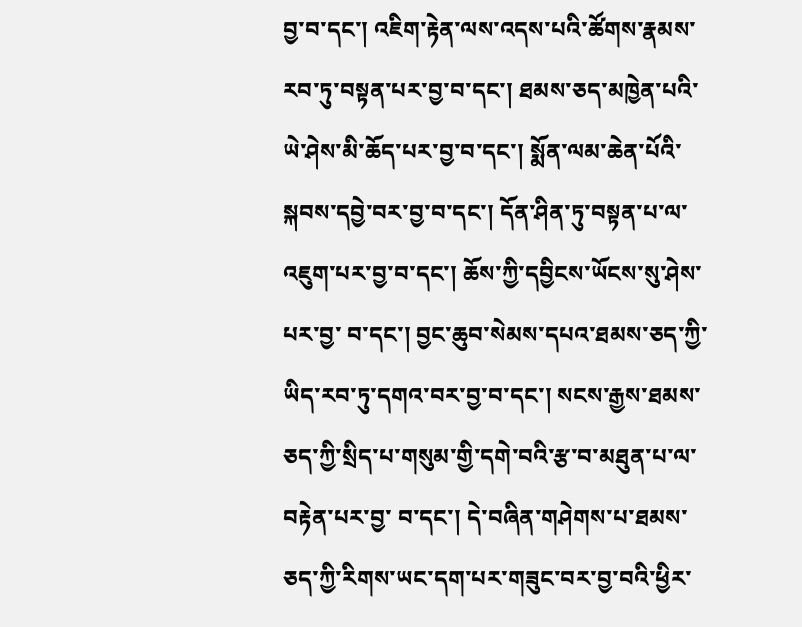བྱ་བ་དང་། འཇིག་རྟེན་ལས་འདས་པའི་ཚོགས་རྣམས་རབ་ཏུ་བསྟན་པར་བྱ་བ་དང་། ཐམས་ཅད་མཁྱེན་པའི་ ཡེ་ཤེས་མི་ཆོད་པར་བྱ་བ་དང་། སྨོན་ལམ་ཆེན་པོའི་སྐབས་དབྱེ་བར་བྱ་བ་དང་། དོན་ཤིན་ཏུ་བསྟན་པ་ལ་འཇུག་པར་བྱ་བ་དང་། ཆོས་ཀྱི་དབྱིངས་ཡོངས་སུ་ཤེས་པར་བྱ་ བ་དང་། བྱང་ཆུབ་སེམས་དཔའ་ཐམས་ཅད་ཀྱི་ཡིད་རབ་ཏུ་དགའ་བར་བྱ་བ་དང་། སངས་རྒྱས་ཐམས་ཅད་ཀྱི་སྲིད་པ་གསུམ་གྱི་དགེ་བའི་རྩ་བ་མཐུན་པ་ལ་བརྟེན་པར་བྱ་ བ་དང་། དེ་བཞིན་གཤེགས་པ་ཐམས་ཅད་ཀྱི་རིགས་ཡང་དག་པར་གཟུང་བར་བྱ་བའི་ཕྱིར་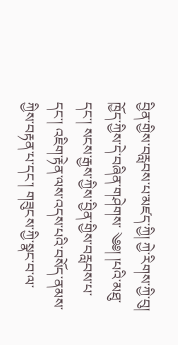བྱིན་གྱིས་བརླབས་པ་མཛད་ཀྱི། ཀྱེ་རིགས་ཀྱི་བུ། ཁྱོད་ཀྱིས་དེ་བཞིན་གཤེགས་ ༄༅། །པའི་མཐུ་དང་། སངས་རྒྱས་ཀྱིས་བྱིན་གྱིས་བརླབས་པ་དང་། འཇིག་རྟེན་ལས་འདས་པའི་བསོད་ནམས་ཀྱིས་བརྟན་པ་དང་། གཟུངས་ཀྱི་སྣང་བ་ལ་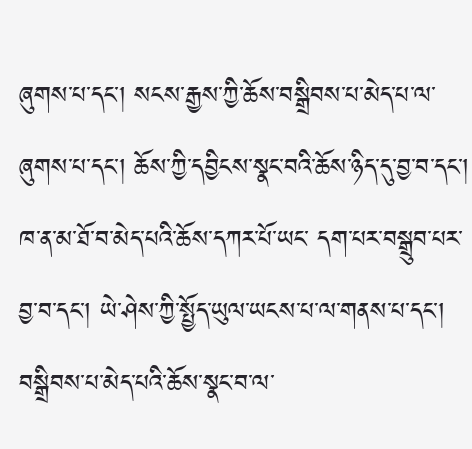ཞུགས་པ་དང་། སངས་རྒྱས་ཀྱི་ཆོས་བསྒྲིབས་པ་མེད་པ་ལ་ཞུགས་པ་དང་། ཆོས་ཀྱི་དབྱིངས་སྣང་བའི་ཆོས་ཉིད་དུ་བྱ་བ་དང་། ཁ་ན་མ་ཐོ་བ་མེད་པའི་ཆོས་དཀར་པོ་ཡང་ དག་པར་བསྒྲུབ་པར་བྱ་བ་དང་། ཡེ་ཤེས་ཀྱི་སྤྱོད་ཡུལ་ཡངས་པ་ལ་གནས་པ་དང་། བསྒྲིབས་པ་མེད་པའི་ཆོས་སྣང་བ་ལ་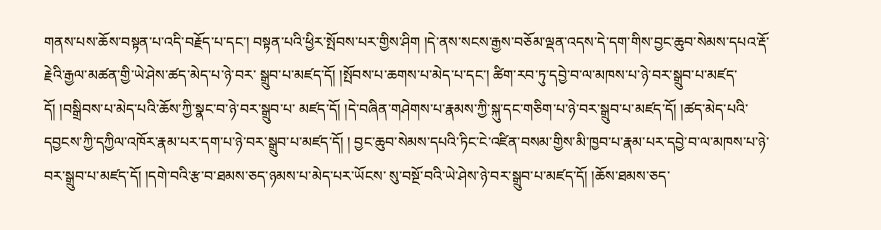གནས་པས་ཆོས་བསྟན་པ་འདི་བརྗོད་པ་དང་། བསྟན་པའི་ཕྱིར་སྤོབས་པར་གྱིས་ཤིག །དེ་ནས་སངས་རྒྱས་བཅོམ་ལྡན་འདས་དེ་དག་གིས་བྱང་ཆུབ་སེམས་དཔའ་རྡོ་རྗེའི་རྒྱལ་མཚན་གྱི་ཡེ་ཤེས་ཚད་མེད་པ་ཉེ་བར་ སྒྲུབ་པ་མཛད་དོ། །སྤོབས་པ་ཆགས་པ་མེད་པ་དང་། ཚིག་རབ་ཏུ་དབྱེ་བ་ལ་མཁས་པ་ཉེ་བར་སྒྲུབ་པ་མཛད་དོ། །བསྒྲིབས་པ་མེད་པའི་ཆོས་ཀྱི་སྣང་བ་ཉེ་བར་སྒྲུབ་པ་ མཛད་དོ། །དེ་བཞིན་གཤེགས་པ་རྣམས་ཀྱི་སྐུ་དང་གཅིག་པ་ཉེ་བར་སྒྲུབ་པ་མཛད་དོ། །ཚད་མེད་པའི་དབྱངས་ཀྱི་དཀྱིལ་འཁོར་རྣམ་པར་དག་པ་ཉེ་བར་སྒྲུབ་པ་མཛད་དོ། ། བྱང་ཆུབ་སེམས་དཔའི་ཏིང་ངེ་འཛིན་བསམ་གྱིས་མི་ཁྱབ་པ་རྣམ་པར་དབྱེ་བ་ལ་མཁས་པ་ཉེ་བར་སྒྲུབ་པ་མཛད་དོ། །དགེ་བའི་རྩ་བ་ཐམས་ཅད་ཉམས་པ་མེད་པར་ཡོངས་ སུ་བསྔོ་བའི་ཡེ་ཤེས་ཉེ་བར་སྒྲུབ་པ་མཛད་དོ། །ཆོས་ཐམས་ཅད་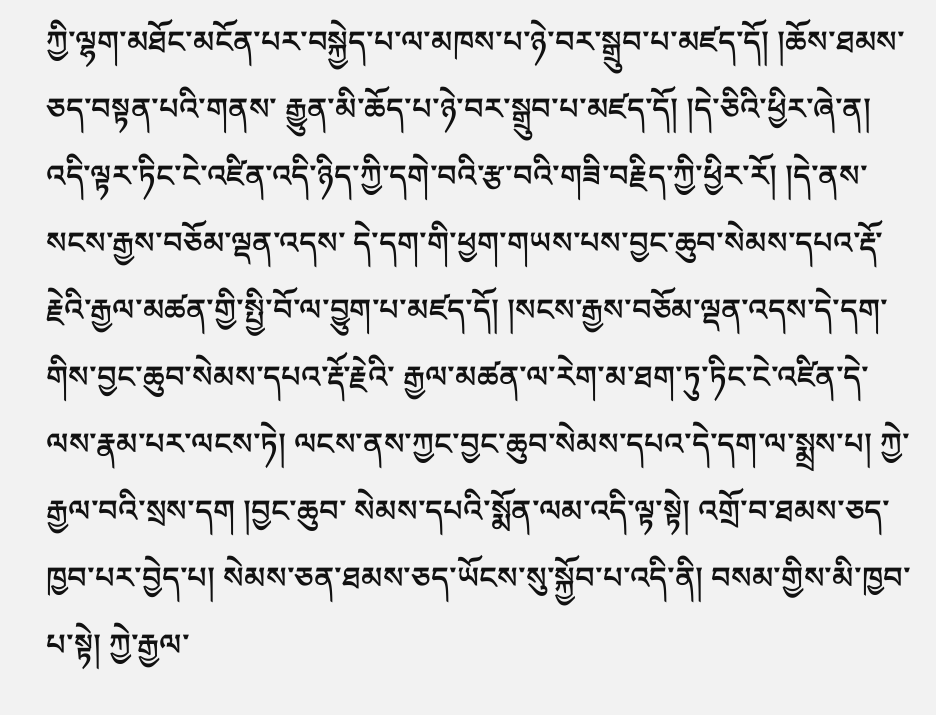ཀྱི་ལྷག་མཐོང་མངོན་པར་བསྐྱེད་པ་ལ་མཁས་པ་ཉེ་བར་སྒྲུབ་པ་མཛད་དོ། །ཆོས་ཐམས་ཅད་བསྟན་པའི་གནས་ རྒྱུན་མི་ཆོད་པ་ཉེ་བར་སྒྲུབ་པ་མཛད་དོ། །དེ་ཅིའི་ཕྱིར་ཞེ་ན། འདི་ལྟར་ཏིང་ངེ་འཛིན་འདི་ཉིད་ཀྱི་དགེ་བའི་རྩ་བའི་གཟི་བརྗིད་ཀྱི་ཕྱིར་རོ། །དེ་ནས་སངས་རྒྱས་བཅོམ་ལྡན་འདས་ དེ་དག་གི་ཕྱག་གཡས་པས་བྱང་ཆུབ་སེམས་དཔའ་རྡོ་རྗེའི་རྒྱལ་མཚན་གྱི་སྤྱི་བོ་ལ་བྱུག་པ་མཛད་དོ། །སངས་རྒྱས་བཅོམ་ལྡན་འདས་དེ་དག་གིས་བྱང་ཆུབ་སེམས་དཔའ་རྡོ་རྗེའི་ རྒྱལ་མཚན་ལ་རེག་མ་ཐག་ཏུ་ཏིང་ངེ་འཛིན་དེ་ལས་རྣམ་པར་ལངས་ཏེ། ལངས་ནས་ཀྱང་བྱང་ཆུབ་སེམས་དཔའ་དེ་དག་ལ་སྨྲས་པ། ཀྱེ་རྒྱལ་བའི་སྲས་དག །བྱང་ཆུབ་ སེམས་དཔའི་སྨོན་ལམ་འདི་ལྟ་སྟེ། འགྲོ་བ་ཐམས་ཅད་ཁྱབ་པར་བྱེད་པ། སེམས་ཅན་ཐམས་ཅད་ཡོངས་སུ་སྐྱོབ་པ་འདི་ནི། བསམ་གྱིས་མི་ཁྱབ་པ་སྟེ། ཀྱེ་རྒྱལ་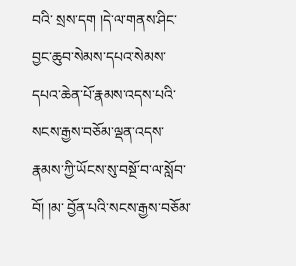བའི་ སྲས་དག །དེ་ལ་གནས་ཤིང་བྱང་ཆུབ་སེམས་དཔའ་སེམས་དཔའ་ཆེན་པོ་རྣམས་འདས་པའི་སངས་རྒྱས་བཅོམ་ལྡན་འདས་རྣམས་ཀྱི་ཡོངས་སུ་བསྔོ་བ་ལ་སློབ་བོ། །མ་ བྱོན་པའི་སངས་རྒྱས་བཅོམ་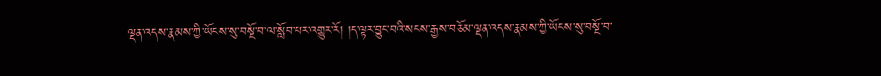ལྡན་འདས་རྣམས་ཀྱི་ཡོངས་སུ་བསྔོ་བ་ལ་སློབ་པར་འགྱུར་རོ། །ད་ལྟར་བྱུང་བའི་སངས་རྒྱས་བཅོམ་ལྡན་འདས་རྣམས་ཀྱི་ཡོངས་སུ་བསྔོ་བ་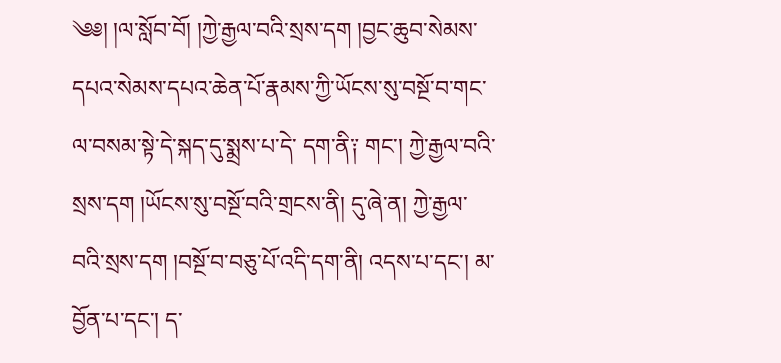༄༅། །ལ་སློབ་བོ། །ཀྱེ་རྒྱལ་བའི་སྲས་དག །བྱང་ཆུབ་སེམས་དཔའ་སེམས་དཔའ་ཆེན་པོ་རྣམས་ཀྱི་ཡོངས་སུ་བསྔོ་བ་གང་ལ་བསམ་སྟེ་དེ་སྐད་དུ་སྨྲས་པ་དེ་ དག་ནི༑ གང་། ཀྱེ་རྒྱལ་བའི་སྲས་དག །ཡོངས་སུ་བསྔོ་བའི་གྲངས་ནི། དུ་ཞེ་ན། ཀྱེ་རྒྱལ་བའི་སྲས་དག །བསྔོ་བ་བཅུ་པོ་འདི་དག་ནི། འདས་པ་དང་། མ་བྱོན་པ་དང་། ད་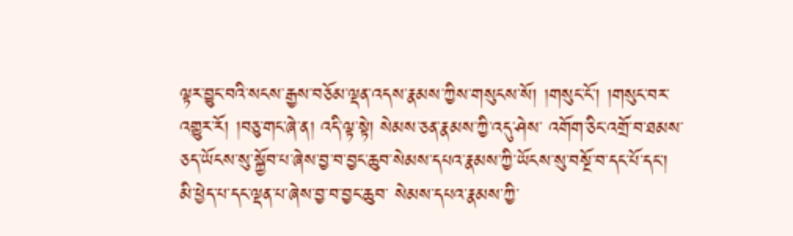ལྟར་བྱུང་བའི་སངས་རྒྱས་བཅོམ་ལྡན་འདས་རྣམས་ཀྱིས་གསུངས་སོ། །གསུང་ངོ་། །གསུང་བར་འགྱུར་རོ། །བཅུ་གང་ཞེ་ན། འདི་ལྟ་སྟེ། སེམས་ཅན་རྣམས་ཀྱི་འདུ་ཤེས་ འགོག་ཅིང་འགྲོ་བ་ཐམས་ཅད་ཡོངས་སུ་སྐྱོབ་པ་ཞེས་བྱ་བ་བྱང་ཆུབ་སེམས་དཔའ་རྣམས་ཀྱི་ཡོངས་སུ་བསྔོ་བ་དང་པོ་དང་། མི་ཕྱེད་པ་དང་ལྡན་པ་ཞེས་བྱ་བ་བྱང་ཆུབ་ སེམས་དཔའ་རྣམས་ཀྱི་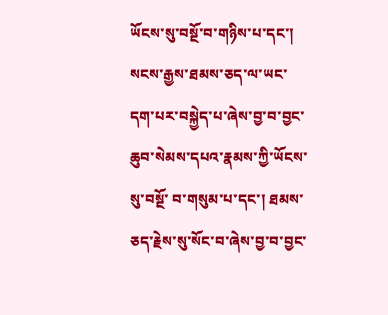ཡོངས་སུ་བསྔོ་བ་གཉིས་པ་དང་། སངས་རྒྱས་ཐམས་ཅད་ལ་ཡང་དག་པར་བསྐྱེད་པ་ཞེས་བྱ་བ་བྱང་ཆུབ་སེམས་དཔའ་རྣམས་ཀྱི་ཡོངས་སུ་བསྔོ་ བ་གསུམ་པ་དང་། ཐམས་ཅད་རྗེས་སུ་སོང་བ་ཞེས་བྱ་བ་བྱང་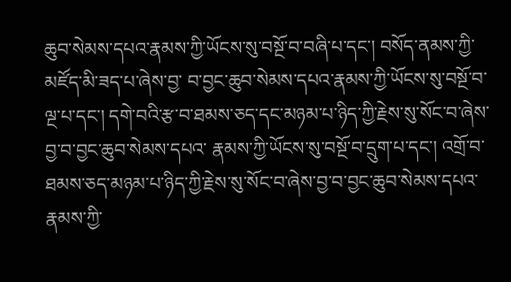ཆུབ་སེམས་དཔའ་རྣམས་ཀྱི་ཡོངས་སུ་བསྔོ་བ་བཞི་པ་དང་། བསོད་ནམས་ཀྱི་མཛོད་མི་ཟད་པ་ཞེས་བྱ་ བ་བྱང་ཆུབ་སེམས་དཔའ་རྣམས་ཀྱི་ཡོངས་སུ་བསྔོ་བ་ལྔ་པ་དང་། དགེ་བའི་རྩ་བ་ཐམས་ཅད་དང་མཉམ་པ་ཉིད་ཀྱི་རྗེས་སུ་སོང་བ་ཞེས་བྱ་བ་བྱང་ཆུབ་སེམས་དཔའ་ རྣམས་ཀྱི་ཡོངས་སུ་བསྔོ་བ་དྲུག་པ་དང་། འགྲོ་བ་ཐམས་ཅད་མཉམ་པ་ཉིད་ཀྱི་རྗེས་སུ་སོང་བ་ཞེས་བྱ་བ་བྱང་ཆུབ་སེམས་དཔའ་རྣམས་ཀྱི་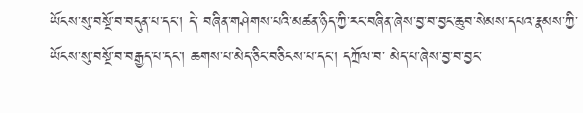ཡོངས་སུ་བསྔོ་བ་བདུན་པ་དང་། དེ་ བཞིན་གཤེགས་པའི་མཚན་ཉིད་ཀྱི་རང་བཞིན་ཞེས་བྱ་བ་བྱང་ཆུབ་སེམས་དཔའ་རྣམས་ཀྱི་ཡོངས་སུ་བསྔོ་བ་བརྒྱད་པ་དང་། ཆགས་པ་མེད་ཅིང་བཅིངས་པ་དང་། དཀྲོལ་བ་ མེད་པ་ཞེས་བྱ་བ་བྱང་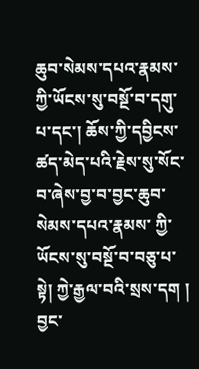ཆུབ་སེམས་དཔའ་རྣམས་ཀྱི་ཡོངས་སུ་བསྔོ་བ་དགུ་པ་དང་། ཆོས་ཀྱི་དབྱིངས་ཚད་མེད་པའི་རྗེས་སུ་སོང་བ་ཞེས་བྱ་བ་བྱང་ཆུབ་སེམས་དཔའ་རྣམས་ ཀྱི་ཡོངས་སུ་བསྔོ་བ་བཅུ་པ་སྟེ། ཀྱེ་རྒྱལ་བའི་སྲས་དག ། བྱང་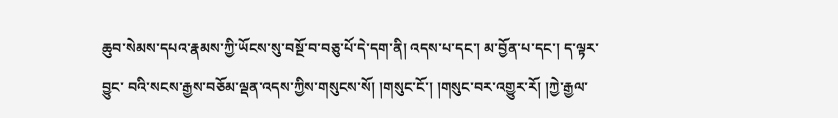ཆུབ་སེམས་དཔའ་རྣམས་ཀྱི་ཡོངས་སུ་བསྔོ་བ་བཅུ་པོ་དེ་དག་ནི། འདས་པ་དང་། མ་བྱོན་པ་དང་། ད་ལྟར་བྱུང་ བའི་སངས་རྒྱས་བཅོམ་ལྡན་འདས་ཀྱིས་གསུངས་སོ། །གསུང་ངོ་། །གསུང་བར་འགྱུར་རོ། །ཀྱེ་རྒྱལ་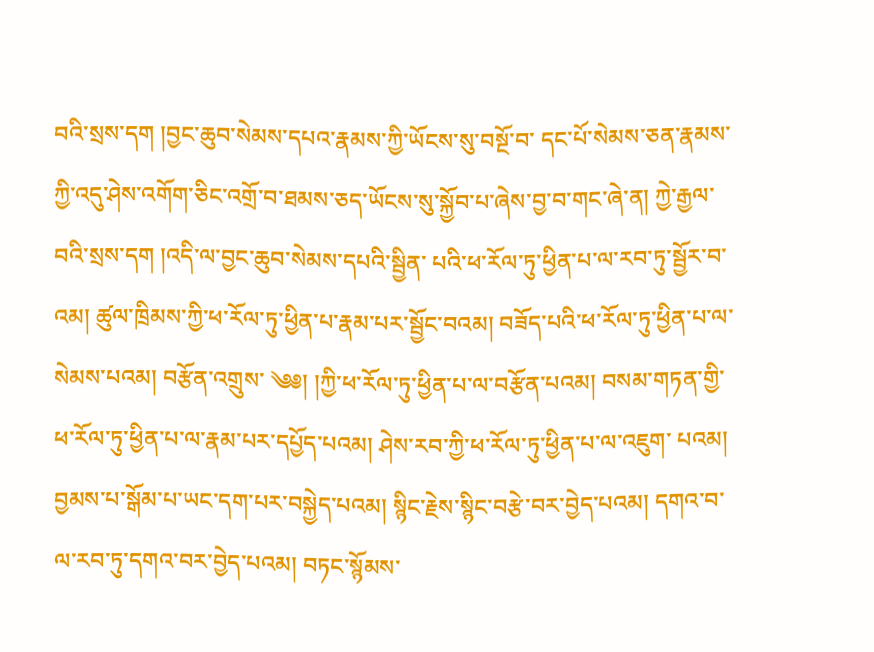བའི་སྲས་དག །བྱང་ཆུབ་སེམས་དཔའ་རྣམས་ཀྱི་ཡོངས་སུ་བསྔོ་བ་ དང་པོ་སེམས་ཅན་རྣམས་ཀྱི་འདུ་ཤེས་འགོག་ཅིང་འགྲོ་བ་ཐམས་ཅད་ཡོངས་སུ་སྐྱོབ་པ་ཞེས་བྱ་བ་གང་ཞེ་ན། ཀྱེ་རྒྱལ་བའི་སྲས་དག །འདི་ལ་བྱང་ཆུབ་སེམས་དཔའི་སྦྱིན་ པའི་ཕ་རོལ་ཏུ་ཕྱིན་པ་ལ་རབ་ཏུ་སྦྱོར་བ་འམ། ཚུལ་ཁྲིམས་ཀྱི་ཕ་རོལ་ཏུ་ཕྱིན་པ་རྣམ་པར་སྦྱོང་བའམ། བཟོད་པའི་ཕ་རོལ་ཏུ་ཕྱིན་པ་ལ་སེམས་པའམ། བརྩོན་འགྲུས་ ༄༅། །ཀྱི་ཕ་རོལ་ཏུ་ཕྱིན་པ་ལ་བརྩོན་པའམ། བསམ་གཏན་གྱི་ཕ་རོལ་ཏུ་ཕྱིན་པ་ལ་རྣམ་པར་དཔྱོད་པའམ། ཤེས་རབ་ཀྱི་ཕ་རོལ་ཏུ་ཕྱིན་པ་ལ་འཇུག་ པའམ། བྱམས་པ་སྒོམ་པ་ཡང་དག་པར་བསྐྱེད་པའམ། སྙིང་རྗེས་སྙིང་བརྩེ་བར་བྱེད་པའམ། དགའ་བ་ལ་རབ་ཏུ་དགའ་བར་བྱེད་པའམ། བཏང་སྙོམས་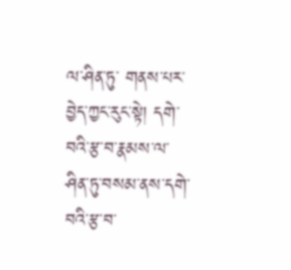ལ་ཤིན་ཏུ་ གནས་པར་བྱེད་ཀྱང་རུང་སྟེ། དགེ་བའི་རྩ་བ་རྣམས་ལ་ཤིན་ཏུ་བསམ་ནས་དགེ་བའི་རྩ་བ་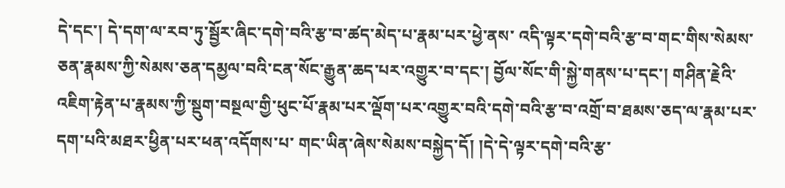དེ་དང་། དེ་དག་ལ་རབ་ཏུ་སྦྱོར་ཞིང་དགེ་བའི་རྩ་བ་ཚད་མེད་པ་རྣམ་པར་ཕྱེ་ནས་ འདི་ལྟར་དགེ་བའི་རྩ་བ་གང་གིས་སེམས་ཅན་རྣམས་ཀྱི་སེམས་ཅན་དམྱལ་བའི་ངན་སོང་རྒྱུན་ཆད་པར་འགྱུར་བ་དང་། བྱོལ་སོང་གི་སྐྱེ་གནས་པ་དང་། གཤིན་རྗེའི་ འཇིག་རྟེན་པ་རྣམས་ཀྱི་སྡུག་བསྔལ་གྱི་ཕུང་པོ་རྣམ་པར་ལྡོག་པར་འགྱུར་བའི་དགེ་བའི་རྩ་བ་འགྲོ་བ་ཐམས་ཅད་ལ་རྣམ་པར་དག་པའི་མཐར་ཕྱིན་པར་ཕན་འདོགས་པ་ གང་ཡིན་ཞེས་སེམས་བསྐྱེད་དོ། །དེ་དེ་ལྟར་དགེ་བའི་རྩ་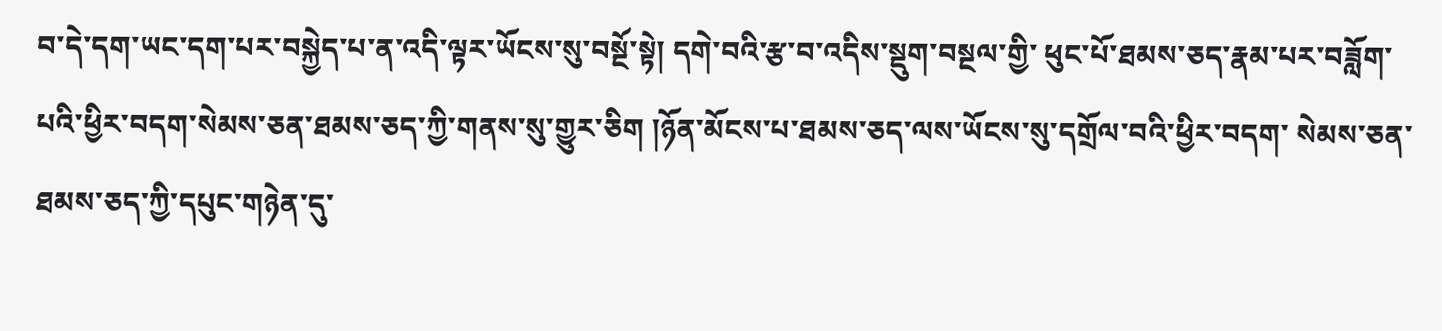བ་དེ་དག་ཡང་དག་པར་བསྐྱེད་པ་ན་འདི་ལྟར་ཡོངས་སུ་བསྔོ་སྟེ། དགེ་བའི་རྩ་བ་འདིས་སྡུག་བསྔལ་གྱི་ ཕུང་པོ་ཐམས་ཅད་རྣམ་པར་བཟློག་པའི་ཕྱིར་བདག་སེམས་ཅན་ཐམས་ཅད་ཀྱི་གནས་སུ་གྱུར་ཅིག །ཉོན་མོངས་པ་ཐམས་ཅད་ལས་ཡོངས་སུ་དགྲོལ་བའི་ཕྱིར་བདག་ སེམས་ཅན་ཐམས་ཅད་ཀྱི་དཔུང་གཉེན་དུ་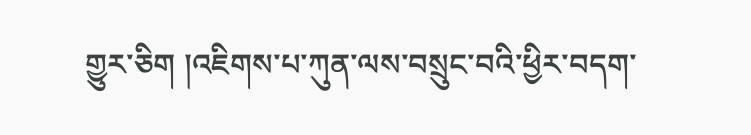གྱུར་ཅིག །འཇིགས་པ་ཀུན་ལས་བསྲུང་བའི་ཕྱིར་བདག་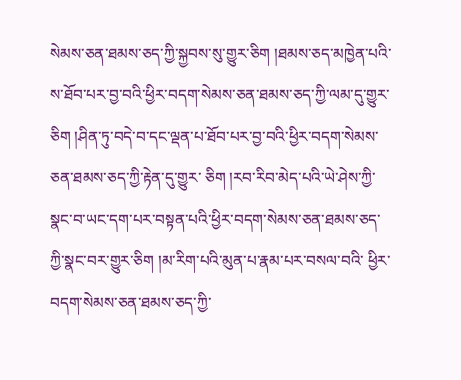སེམས་ཅན་ཐམས་ཅད་ཀྱི་སྐྱབས་སུ་གྱུར་ཅིག །ཐམས་ཅད་མཁྱེན་པའི་ ས་ཐོབ་པར་བྱ་བའི་ཕྱིར་བདག་སེམས་ཅན་ཐམས་ཅད་ཀྱི་ལམ་དུ་གྱུར་ཅིག །ཤིན་ཏུ་བདེ་བ་དང་ལྡན་པ་ཐོབ་པར་བྱ་བའི་ཕྱིར་བདག་སེམས་ཅན་ཐམས་ཅད་ཀྱི་རྟེན་དུ་གྱུར་ ཅིག །རབ་རིབ་མེད་པའི་ཡེ་ཤེས་ཀྱི་སྣང་བ་ཡང་དག་པར་བསྟན་པའི་ཕྱིར་བདག་སེམས་ཅན་ཐམས་ཅད་ཀྱི་སྣང་བར་གྱུར་ཅིག །མ་རིག་པའི་མུན་པ་རྣམ་པར་བསལ་བའི་ ཕྱིར་བདག་སེམས་ཅན་ཐམས་ཅད་ཀྱི་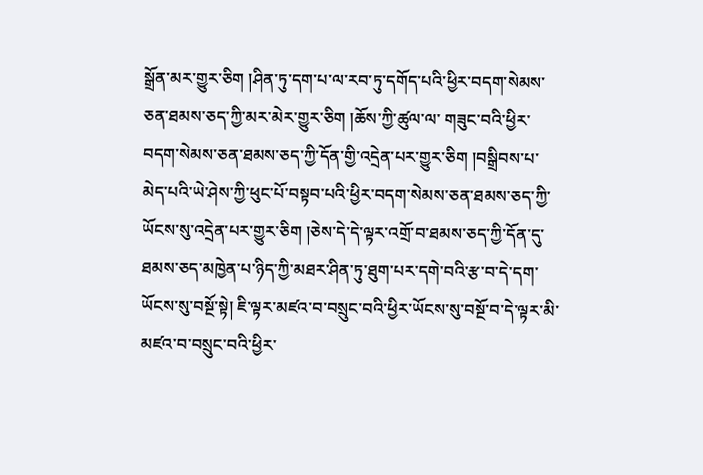སྒྲོན་མར་གྱུར་ཅིག །ཤིན་ཏུ་དག་པ་ལ་རབ་ཏུ་དགོད་པའི་ཕྱིར་བདག་སེམས་ཅན་ཐམས་ཅད་ཀྱི་མར་མེར་གྱུར་ཅིག །ཆོས་ཀྱི་ཚུལ་ལ་ གཟུང་བའི་ཕྱིར་བདག་སེམས་ཅན་ཐམས་ཅད་ཀྱི་དོན་གྱི་འདྲེན་པར་གྱུར་ཅིག །བསྒྲིབས་པ་མེད་པའི་ཡེ་ཤེས་ཀྱི་ཕུང་པོ་བསྟབ་པའི་ཕྱིར་བདག་སེམས་ཅན་ཐམས་ཅད་ཀྱི་ ཡོངས་སུ་འདྲེན་པར་གྱུར་ཅིག །ཅེས་དེ་དེ་ལྟར་འགྲོ་བ་ཐམས་ཅད་ཀྱི་དོན་དུ་ཐམས་ཅད་མཁྱེན་པ་ཉིད་ཀྱི་མཐར་ཤིན་ཏུ་ཐུག་པར་དགེ་བའི་རྩ་བ་དེ་དག་ཡོངས་སུ་བསྔོ་སྟེ། ཇི་ལྟར་མཛའ་བ་བསྲུང་བའི་ཕྱིར་ཡོངས་སུ་བསྔོ་བ་དེ་ལྟར་མི་མཛའ་བ་བསྲུང་བའི་ཕྱིར་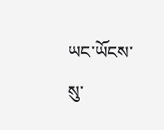ཡང་ཡོངས་སུ་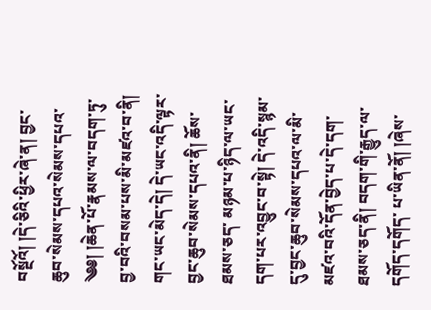བསྔོའོ། །དེ་ཅིའི་ཕྱིར་ཞེ་ན། བྱང་ཆུབ་སེམས་དཔའ་སེམས་དཔའ་ ༄༅། །ཆེན་པོ་རྣམས་ལ་བདག་ཏུ་བྱ་བའི་བསམ་པས་མི་མཛའ་བ་ནི། གང་ཡང་མེད་དེ། དེ་ཡང་འདི་ལྟར་བྱང་ཆུབ་སེམས་དཔའ་ནི། ཆོས་ཐམས་ཅད་ མཉམ་པ་ཉིད་ལ་ཡང་དག་པར་འབྱུང་བ་སྟེ། དེ་འདི་སྙམ་དུ་བྱང་ཆུབ་སེམས་དཔའ་ལ་མི་མཛའ་བའི་དོན་བྱེད་པ་དེ་དག་ཐམས་ཅད་ནི། བདག་གི་རྒྱུད་ལ་དགོད་དགོད་ པ་ཡིན་ནོ། །ཞེས་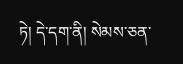ཏེ། དེ་དག་ནི། སེམས་ཅན་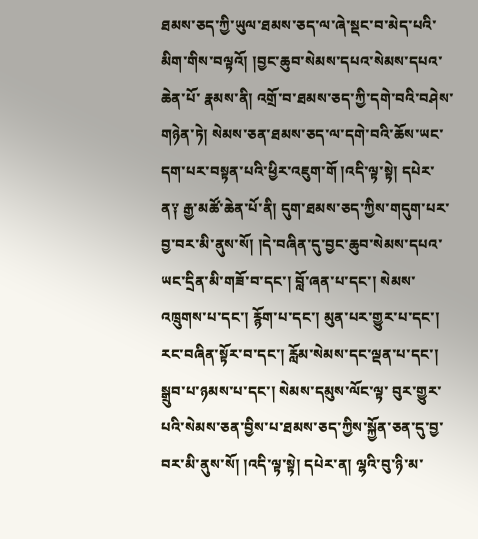ཐམས་ཅད་ཀྱི་ཡུལ་ཐམས་ཅད་ལ་ཞེ་སྡང་བ་མེད་པའི་མིག་གིས་བལྟའོ། །བྱང་ཆུབ་སེམས་དཔའ་སེམས་དཔའ་ཆེན་པོ་ རྣམས་ནི། འགྲོ་བ་ཐམས་ཅད་ཀྱི་དགེ་བའི་བཤེས་གཉེན་ཏེ། སེམས་ཅན་ཐམས་ཅད་ལ་དགེ་བའི་ཆོས་ཡང་དག་པར་བསྟན་པའི་ཕྱིར་འཇུག་གོ །འདི་ལྟ་སྟེ། དཔེར་ ན༑ རྒྱ་མཚོ་ཆེན་པོ་ནི། དུག་ཐམས་ཅད་ཀྱིས་གདུག་པར་བྱ་བར་མི་ནུས་སོ། །དེ་བཞིན་དུ་བྱང་ཆུབ་སེམས་དཔའ་ཡང་དྲིན་མི་གཟོ་བ་དང་། བློ་ཞན་པ་དང་། སེམས་ འཁྲུགས་པ་དང་། རྙོག་པ་དང་། མུན་པར་གྱུར་པ་དང་། རང་བཞིན་སྟོར་བ་དང་། རློམ་སེམས་དང་ལྡན་པ་དང་། སྒྲུབ་པ་ཉམས་པ་དང་། སེམས་དམུས་ལོང་ལྟ་ བུར་གྱུར་པའི་སེམས་ཅན་བྱིས་པ་ཐམས་ཅད་ཀྱིས་སྐྱོན་ཅན་དུ་བྱ་བར་མི་ནུས་སོ། །འདི་ལྟ་སྟེ། དཔེར་ན། ལྷའི་བུ་ཉི་མ་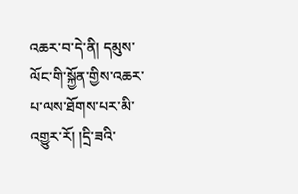འཆར་བ་དེ་ནི། དམུས་ལོང་གི་སྐྱོན་གྱིས་འཆར་ པ་ལས་ཐོགས་པར་མི་འགྱུར་རོ། །དྲི་ཟའི་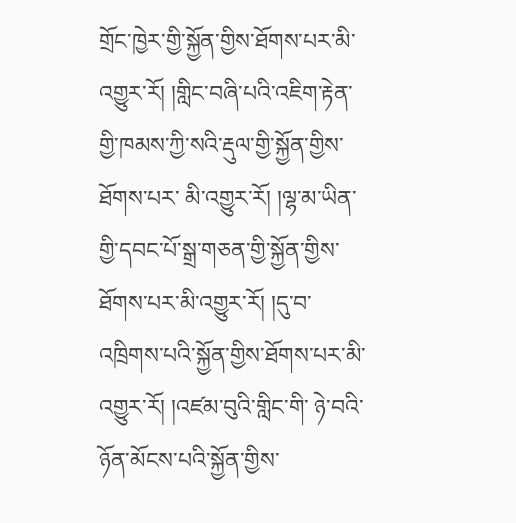གྲོང་ཁྱེར་གྱི་སྐྱོན་གྱིས་ཐོགས་པར་མི་འགྱུར་རོ། །གླིང་བཞི་པའི་འཇིག་རྟེན་གྱི་ཁམས་ཀྱི་སའི་རྡུལ་གྱི་སྐྱོན་གྱིས་ཐོགས་པར་ མི་འགྱུར་རོ། །ལྷ་མ་ཡིན་གྱི་དབང་པོ་སྒྲ་གཅན་གྱི་སྐྱོན་གྱིས་ཐོགས་པར་མི་འགྱུར་རོ། །དུ་བ་འཁྲིགས་པའི་སྐྱོན་གྱིས་ཐོགས་པར་མི་འགྱུར་རོ། །འཛམ་བུའི་གླིང་གི་ ཉེ་བའི་ཉོན་མོངས་པའི་སྐྱོན་གྱིས་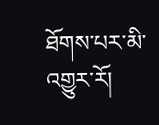ཐོགས་པར་མི་འགྱུར་རོ།